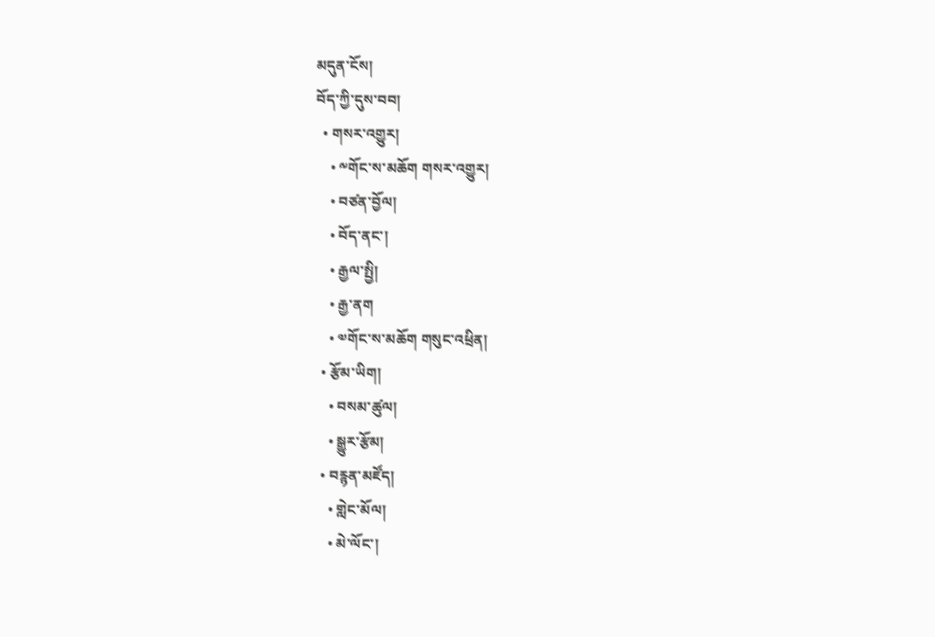མདུན་ངོས།
བོད་ཀྱི་དུས་བབ།
  • གསར་འགྱུར།
    • ༸གོང་ས་མཆོག གསར་འགྱུར།
    • བཙན་བྱོལ།
    • བོད་ནང་།
    • རྒྱལ་སྤྱི།
    • རྒྱ་ནག
    • ༧གོང་ས་མཆོག གསུང་འཕྲིན།
  • རྩོམ་ཡིག།
    • བསམ་ཚུལ།
    • སྒྱུར་རྩོམ།
  • བརྙན་མཛོད།
    • གླེང་མོལ།
    • མེ་ལོང་།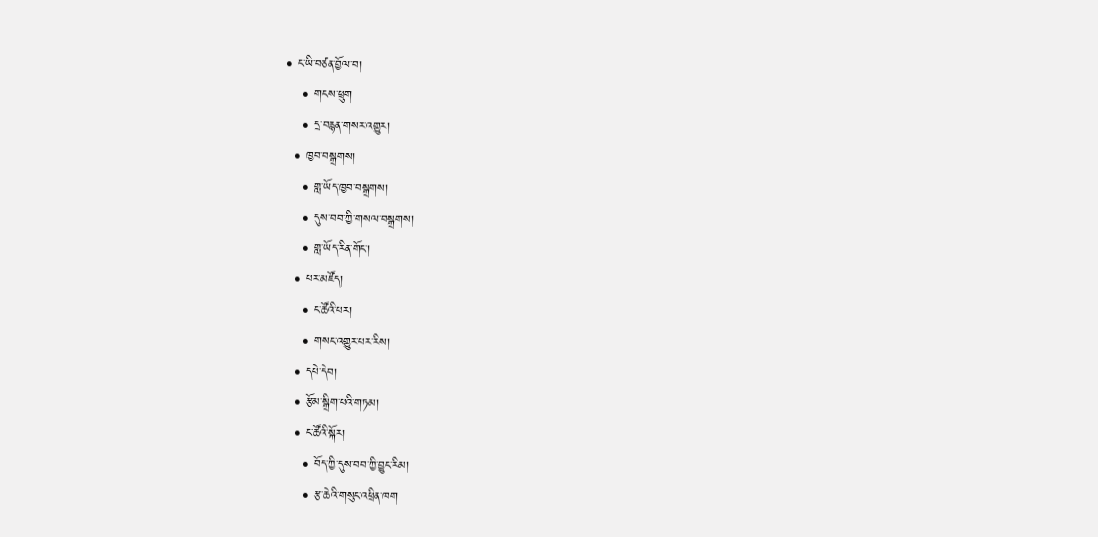• ང་ཡི་བཙན་བྱོལ་བ།
    • གངས་ཕྲུག
    • དྲ་བརྙན་གསར་འགྱུར།
  • ཁྱབ་བསྒྲགས།
    • གླ་ཡོད་ཁྱབ་བསྒྲགས།
    • དུས་བབ་ཀྱི་གསལ་བསྒྲགས།
    • གླ་ཡོད་རིན་གོང་།
  • པར་མཛོད།
    • ང་ཚོའི་པར།
    • གསང་འགྱུར་པར་རིས།
  • དཔེ་དེབ།
  • རྩོམ་སྒྲིག་པའི་གཏམ།
  • ང་ཚོའི་སྐོར།
    • བོད་ཀྱི་དུས་བབ་ཀྱི་བྱུང་རིམ།
    • རྩ་ཆེའི་གསུང་འཕྲིན་ཁག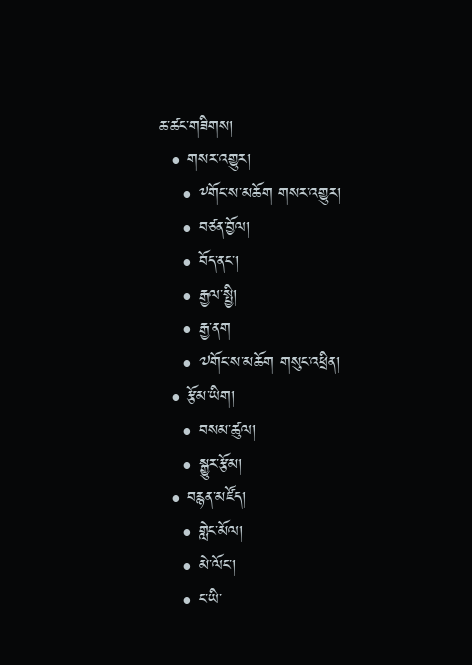ཆ་ཚང་གཟིགས།
  • གསར་འགྱུར།
    • ༸གོང་ས་མཆོག གསར་འགྱུར།
    • བཙན་བྱོལ།
    • བོད་ནང་།
    • རྒྱལ་སྤྱི།
    • རྒྱ་ནག
    • ༧གོང་ས་མཆོག གསུང་འཕྲིན།
  • རྩོམ་ཡིག།
    • བསམ་ཚུལ།
    • སྒྱུར་རྩོམ།
  • བརྙན་མཛོད།
    • གླེང་མོལ།
    • མེ་ལོང་།
    • ང་ཡི་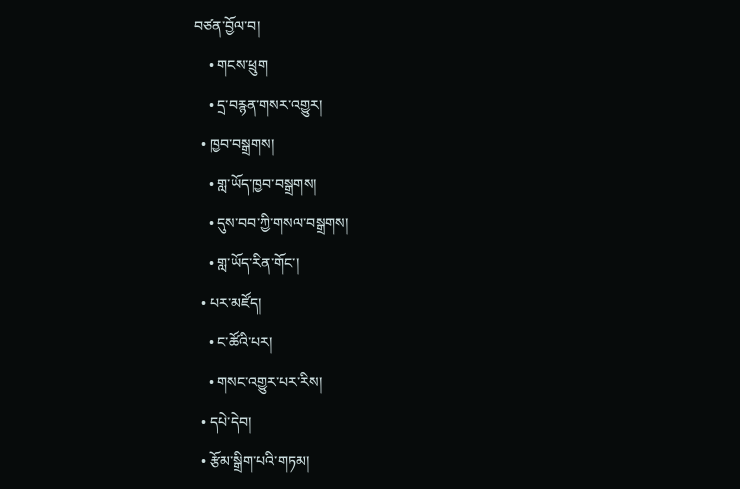བཙན་བྱོལ་བ།
    • གངས་ཕྲུག
    • དྲ་བརྙན་གསར་འགྱུར།
  • ཁྱབ་བསྒྲགས།
    • གླ་ཡོད་ཁྱབ་བསྒྲགས།
    • དུས་བབ་ཀྱི་གསལ་བསྒྲགས།
    • གླ་ཡོད་རིན་གོང་།
  • པར་མཛོད།
    • ང་ཚོའི་པར།
    • གསང་འགྱུར་པར་རིས།
  • དཔེ་དེབ།
  • རྩོམ་སྒྲིག་པའི་གཏམ།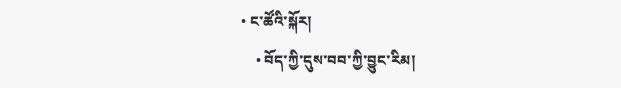• ང་ཚོའི་སྐོར།
    • བོད་ཀྱི་དུས་བབ་ཀྱི་བྱུང་རིམ།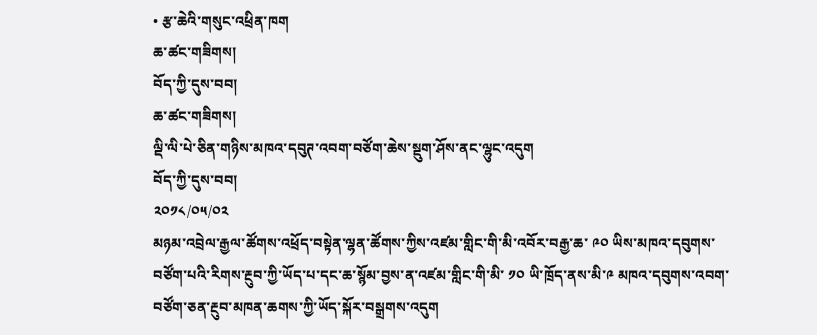• རྩ་ཆེའི་གསུང་འཕྲིན་ཁག
ཆ་ཚང་གཟིགས།
བོད་ཀྱི་དུས་བབ།
ཆ་ཚང་གཟིགས།
ལྡི་ལི་པེ་ཅིན་གཉིས་མཁའ་དབུཊ་འབག་བཙོག་ཆེས་སྡུག་ཤོས་ནང་ལྷུང་འདུག
བོད་ཀྱི་དུས་བབ།
༢༠༡༨/༠༥/༠༢
མཉམ་འབྲེལ་རྒྱལ་ཚོགས་འཕྲོད་བསྟེན་ལྷན་ཚོགས་ཀྱིས་འཛམ་གླིང་གི་མི་འབོར་བརྒྱ་ཆ་ ༩༠ ཡིས་མཁའ་དབུགས་བཙོག་པའི་རིགས་རྔུབ་ཀྱི་ཡོད་པ་དང་ཆ་སྙོམ་བྱས་ན་འཛམ་གླིང་གི་མི་ ༡༠ ཡི་ཁྲོད་ནས་མི་༩ མཁའ་དབུགས་འབག་བཙོག་ཅན་རྔུབ་མཁན་ཆགས་ཀྱི་ཡོད་སྐོར་བསྒྲགས་འདུག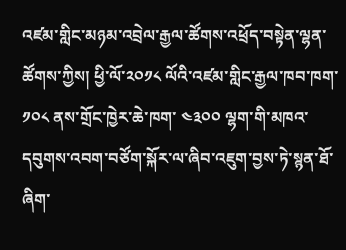འཛམ་གླིང་མཉམ་འབྲེལ་རྒྱལ་ཚོགས་འཕྲོད་བསྟེན་ལྷན་ཚོགས་ཀྱིས། ཕྱི་ལོ་༢༠༡༨ ལོའི་འཛམ་གླིང་རྒྱལ་ཁབ་ཁག་ ༡༠༨ ནས་གྲོང་ཁྱེར་ཆེ་ཁག་ ༤༣༠༠ ལྷག་གི་མཁའ་དབུགས་འབག་བཙོག་སྐོར་ལ་ཞིབ་འཇུག་བྱས་ཏེ་སྙན་ཐོ་ཞིག་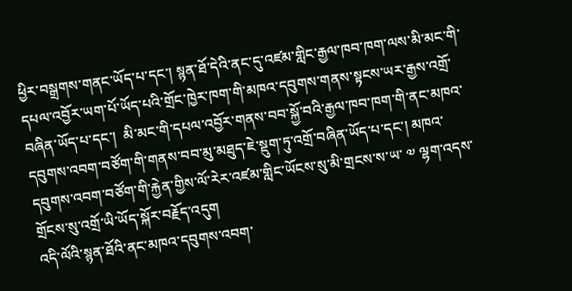ཕྱིར་བསྒྲགས་གནང་ཡོད་པ་དང་། སྙན་ཐོ་དེའི་ནང་དུ་འཛམ་གླིང་རྒྱལ་ཁབ་ཁག་ལས་མི་མང་གི་དཔལ་འབྱོར་ཡག་པོ་ཡོད་པའི་གྲོང་ཁྱེར་ཁག་གི་མཁའ་དབུགས་གནས་སྟངས་ཡར་རྒྱས་འགྲོ་བཞིན་ཡོད་པ་དང་།  མི་མང་གི་དཔལ་འབྱོར་གནས་བབ་སྐྱོ་བའི་རྒྱལ་ཁབ་ཁག་གི་ནང་མཁའ་དབུགས་འབག་བཙོག་གི་གནས་བབ་མུ་མཐུད་ཇེ་སྡུག་ཏུ་འགྲོ་བཞིན་ཡོད་པ་དང་། མཁའ་དབུགས་འབག་བཙོག་གི་རྐྱེན་གྱིས་ལོ་རེར་འཛམ་གླིང་ཡོངས་སུ་མི་གྲངས་ས་ཡ་ ༧ ལྷག་འདས་གྲོངས་སུ་འགྲོ་ཡི་ཡོད་སྐོར་བརྗོད་འདུག
འདི་ལོའི་སྙན་ཐོའི་ནང་མཁའ་དབུགས་འབག་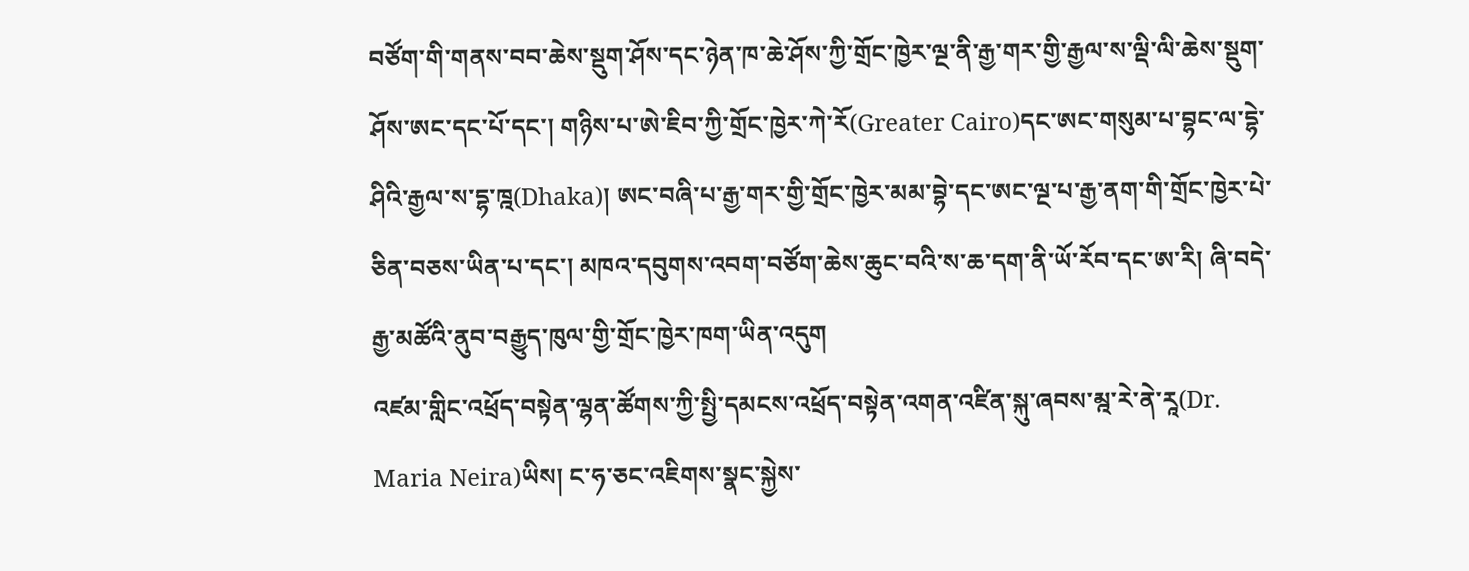བཙོག་གི་གནས་བབ་ཆེས་སྡུག་ཤོས་དང་ཉེན་ཁ་ཆེ་ཤོས་ཀྱི་གྲོང་ཁྱེར་ལྔ་ནི་རྒྱ་གར་གྱི་རྒྱལ་ས་ལྡི་ལི་ཆེས་སྡུག་ཤོས་ཨང་དང་པོ་དང་། གཉིས་པ་ཨེ་ཇིབ་ཀྱི་གྲོང་ཁྱེར་ཀེ་རོ(Greater Cairo)དང་ཨང་གསུམ་པ་བྷང་ལ་དྷེ་ཤིའི་རྒྱལ་ས་དྷ་ཁྰ(Dhaka)། ཨང་བཞི་པ་རྒྱ་གར་གྱི་གྲོང་ཁྱེར་མམ་བྷེ་དང་ཨང་ལྔ་པ་རྒྱ་ནག་གི་གྲོང་ཁྱེར་པེ་ཅིན་བཅས་ཡིན་པ་དང་། མཁའ་དབུགས་འབག་བཙོག་ཆེས་ཆུང་བའི་ས་ཆ་དག་ནི་ཡོ་རོབ་དང་ཨ་རི། ཞི་བདེ་རྒྱ་མཚོའི་ནུབ་བརྒྱུད་ཁུལ་གྱི་གྲོང་ཁྱེར་ཁག་ཡིན་འདུག
འཛམ་གླིང་འཕྲོད་བསྟེན་ལྷན་ཚོགས་ཀྱི་སྤྱི་དམངས་འཕྲོད་བསྟེན་འགན་འཛིན་སྐུ་ཞབས་མྰ་རེ་ནེ་རཱ(Dr. Maria Neira)ཡིས། ང་ཧ་ཅང་འཇིགས་སྣང་སྐྱེས་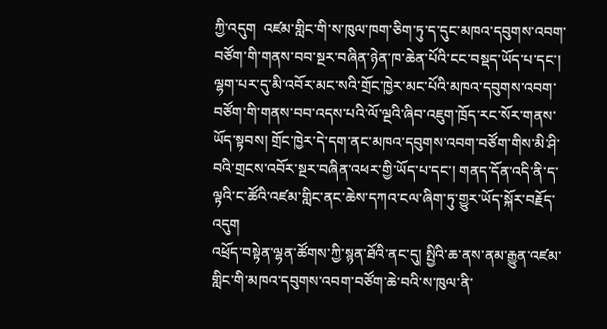ཀྱི་འདུག  འཛམ་གླིང་གི་ས་ཁུལ་ཁག་ཅིག་ཏུ་ད་དུང་མཁའ་དབུགས་འབག་བཙོག་གི་གནས་བབ་སྔར་བཞིན་ཉེན་ཁ་ཆེན་པོའི་ངང་བསྡད་ཡོད་པ་དང་། ལྷག་པར་དུ་མི་འབོར་མང་སའི་གྲོང་ཁྱེར་མང་པོའི་མཁའ་དབུགས་འབག་བཙོག་གི་གནས་བབ་འདས་པའི་ལོ་ལྔའི་ཞིབ་འཇུག་ཁྲོད་རང་སོར་གནས་ཡོད་སྟབས། གྲོང་ཁྱེར་དེ་དག་ནང་མཁའ་དབུགས་འབག་བཙོག་གིས་མི་ཤི་བའི་གྲངས་འབོར་སྔར་བཞིན་འཕར་གྱི་ཡོད་པ་དང་། གནད་དོན་འདི་ནི་ད་ལྟའི་ང་ཚོའི་འཛམ་གླིང་ནང་ཆེས་དཀའ་ངལ་ཞིག་ཏུ་གྱུར་ཡོད་སྐོར་བརྗོད་འདུག
འཕྲོད་བསྟེན་ལྷན་ཚོགས་ཀྱི་སྙན་ཐོའི་ནང་དུ། སྤྱིའི་ཆ་ནས་ནམ་རྒྱུན་འཛམ་གླིང་གི་མཁའ་དབུགས་འབག་བཙོག་ཆེ་བའི་ས་ཁུལ་ནི་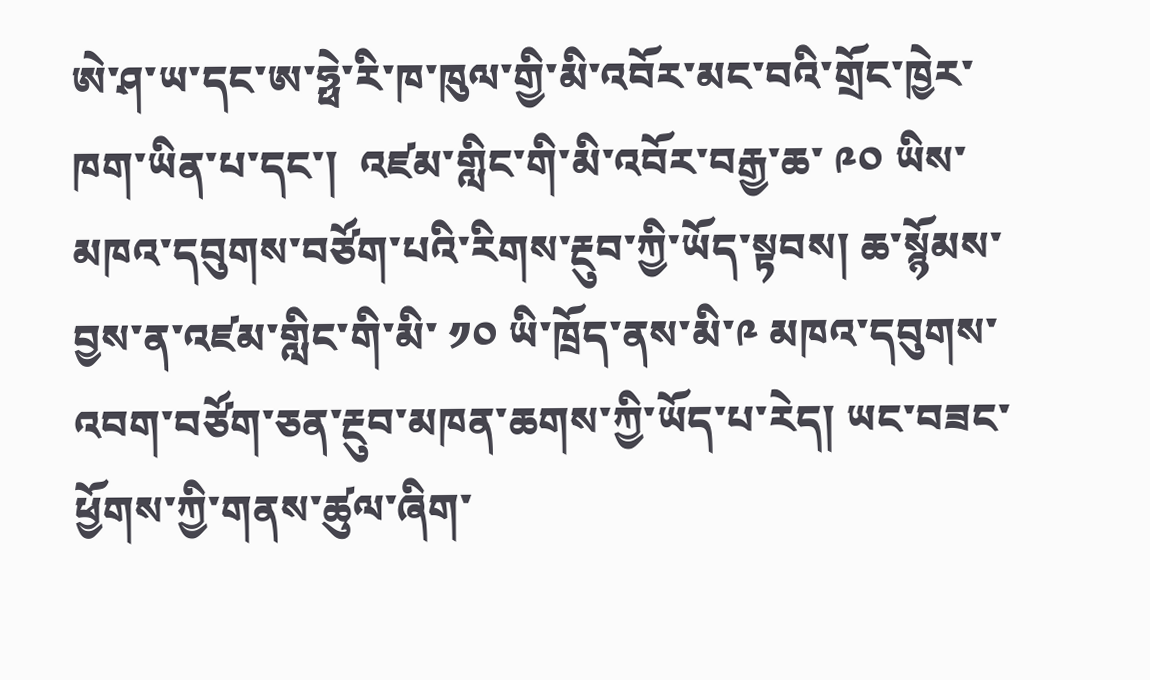ཨེ་ཤ་ཡ་དང་ཨ་ཧྥེ་རི་ཁ་ཁུལ་གྱི་མི་འབོར་མང་བའི་གྲོང་ཁྱེར་ཁག་ཡིན་པ་དང་།  འཛམ་གླིང་གི་མི་འབོར་བརྒྱ་ཆ་ ༩༠ ཡིས་མཁའ་དབུགས་བཙོག་པའི་རིགས་རྔུབ་ཀྱི་ཡོད་སྟབས། ཆ་སྙོམས་བྱས་ན་འཛམ་གླིང་གི་མི་ ༡༠ ཡི་ཁྲོད་ནས་མི་༩ མཁའ་དབུགས་འབག་བཙོག་ཅན་རྔུབ་མཁན་ཆགས་ཀྱི་ཡོད་པ་རེད། ཡང་བཟང་ཕྱོགས་ཀྱི་གནས་ཚུལ་ཞིག་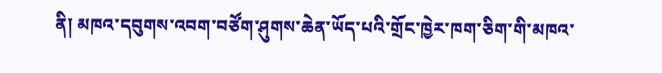ནི། མཁའ་དབུགས་འབག་བཙོག་ཤུགས་ཆེན་ཡོད་པའི་གྲོང་ཁྱེར་ཁག་ཅིག་གི་མཁའ་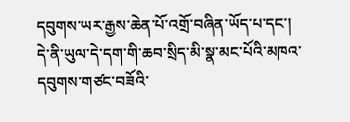དབུགས་ཡར་རྒྱས་ཆེན་པོ་འགྲོ་བཞིན་ཡོད་པ་དང་། དེ་ནི་ཡུལ་དེ་དག་གི་ཆབ་སྲིད་མི་སྣ་མང་པོའི་མཁའ་དབུགས་གཙང་བཟོའི་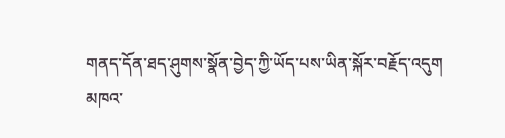གནད་དོན་ཐད་ཤུགས་སྣོན་བྱེད་ཀྱི་ཡོད་པས་ཡིན་སྐོར་བརྗོད་འདུག
མཁའ་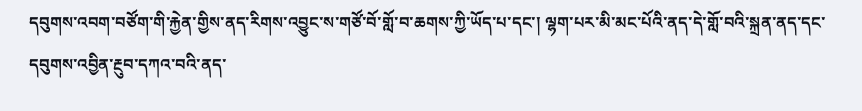དབུགས་འབག་བཙོག་གི་རྐྱེན་གྱིས་ནད་རིགས་འབྱུང་ས་གཙོ་བོ་གློ་བ་ཆགས་ཀྱི་ཡོད་པ་དང་། ལྷག་པར་མི་མང་པོའི་ནད་དེ་གློ་བའི་སྐྲན་ནད་དང་དབུགས་འབྱིན་རྔུབ་དཀའ་བའི་ནད་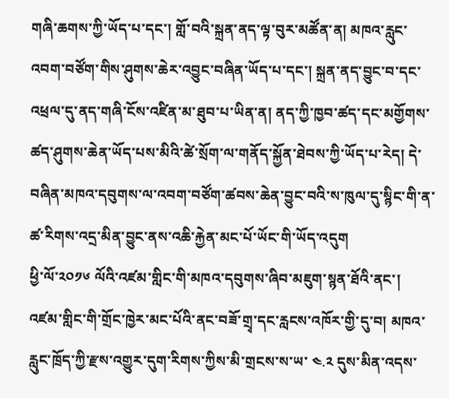གཞི་ཆགས་ཀྱི་ཡོད་པ་དང་། གློ་བའི་སྐྲན་ནད་ལྟ་བུར་མཚོན་ན། མཁའ་རླུང་འབག་བཙོག་གིས་ཤུགས་ཆེར་འབྱུང་བཞིན་ཡོད་པ་དང་། སྐྲན་ནད་བྱུང་བ་དང་འཕྲལ་དུ་ནད་གཞི་ངོས་འཛིན་མ་ཐུབ་པ་ཡིན་ན། ནད་ཀྱི་ཁྱབ་ཚད་དང་མགྱོགས་ཚད་ཤུགས་ཆེན་ཡོད་པས་མིའི་ཚེ་སྲོག་ལ་གནོད་སྐྱོན་ཐེབས་ཀྱི་ཡོད་པ་རེད། དེ་བཞིན་མཁའ་དབུགས་ལ་འབག་བཙོག་ཚབས་ཆེན་བྱུང་བའི་ས་ཁུལ་དུ་སྙིང་གི་ན་ཚ་རིགས་འདྲ་མིན་བྱུང་ནས་འཆི་རྐྱེན་མང་པོ་ཡོང་གི་ཡོད་འདུག
ཕྱི་ལོ་༢༠༡༦ ལོའི་འཛམ་གླིང་གི་མཁའ་དབུགས་ཞིབ་མཇུག་སྙན་ཐོའི་ནང་། འཛམ་གླིང་གི་གྲོང་ཁྱེར་མང་པོའི་ནང་བཟོ་གྲྭ་དང་རླངས་འཁོར་གྱི་དུ་བ། མཁའ་རླུང་ཁྲོད་ཀྱི་རྫས་འགྱུར་དུག་རིགས་ཀྱིས་མི་གྲངས་ས་ཡ་ ༤.༢ དུས་མིན་འདས་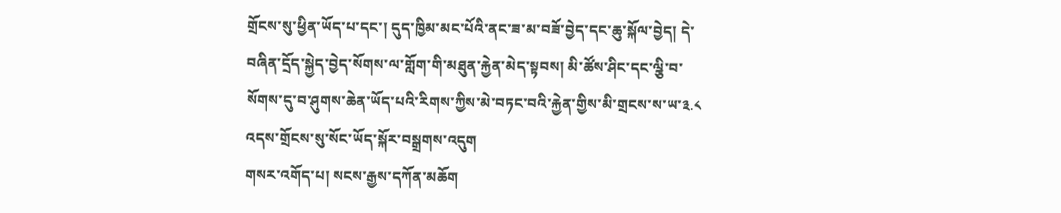གྲོངས་སུ་ཕྱིན་ཡོད་པ་དང་། དུད་ཁྱིམ་མང་པོའི་ནང་ཟ་མ་བཟོ་བྱེད་དང་ཆུ་སྐོལ་བྱེད། དེ་བཞིན་དྲོད་སྐྱེད་བྱེད་སོགས་ལ་གློག་གི་མཐུན་རྐྱེན་མེད་སྟབས། མི་ཚོས་ཤིང་དང་ལྕི་བ་སོགས་དུ་བ་ཤུགས་ཆེན་ཡོད་པའི་རིགས་ཀྱིས་མེ་བཏང་བའི་རྐྱེན་གྱིས་མི་གྲངས་ས་ཡ་༣.༨ འདས་གྲོངས་སུ་སོང་ཡོད་སྐོར་བསྒྲགས་འདུག
གསར་འགོད་པ། སངས་རྒྱས་དཀོན་མཆོག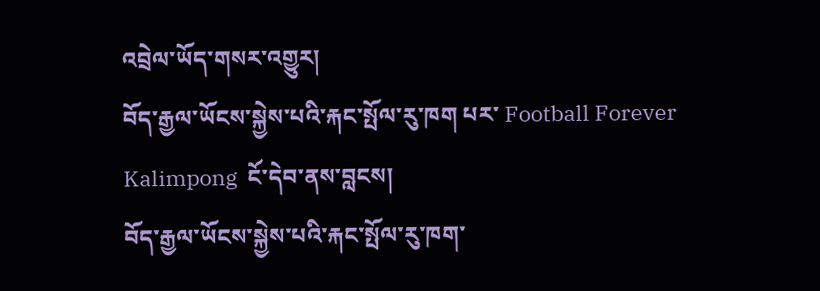འབྲེལ་ཡོད་གསར་འགྱུར།
བོད་རྒྱལ་ཡོངས་སྐྱེས་པའི་རྐང་སྤོལ་རུ་ཁག པར་ Football Forever Kalimpong  ངོ་དེབ་ནས་བླངས།
བོད་རྒྱལ་ཡོངས་སྐྱེས་པའི་རྐང་སྤོལ་རུ་ཁག་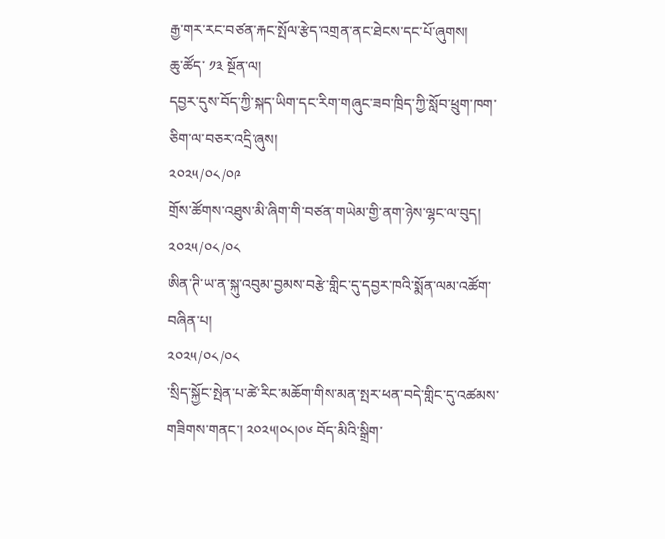རྒྱ་གར་རང་བཙན་རྐང་སྤོལ་རྩེད་འགྲན་ནང་ཐེངས་དང་པོ་ཞུགས།
ཆུ་ཚོད་ ༡༣ སྔོན་ལ།
དབྱར་དུས་བོད་ཀྱི་སྐད་ཡིག་དང་རིག་གཞུང་ཟབ་ཁྲིད་ཀྱི་སློབ་ཕྲུག་ཁག་ཅིག་ལ་བཅར་འདྲི་ཞུས།
༢༠༢༥/༠༨/༠༩
གྲོས་ཚོགས་འཐུས་མི་ཞིག་གི་བཙན་གཡེམ་གྱི་ནག་ཉེས་ལྷང་ལ་བུད།
༢༠༢༥/༠༨/༠༨
ཨིན་ཊི་ཡ་ན་སྐུ་འབུམ་བྱམས་བརྩེ་གླིང་དུ་དབྱར་ཁའི་སྨོན་ལམ་འཚོག་བཞིན་པ།
༢༠༢༥/༠༨/༠༨
་སྲིད་སྐྱོང་སྤེན་པ་ཚེ་རིང་མཆོག་གིས་མན་སྤར་ཕན་བདེ་གླིང་དུ་འཚམས་གཟིགས་གནང་། ༢༠༢༥།༠༨།༠༦ བོད་མིའི་སྒྲིག་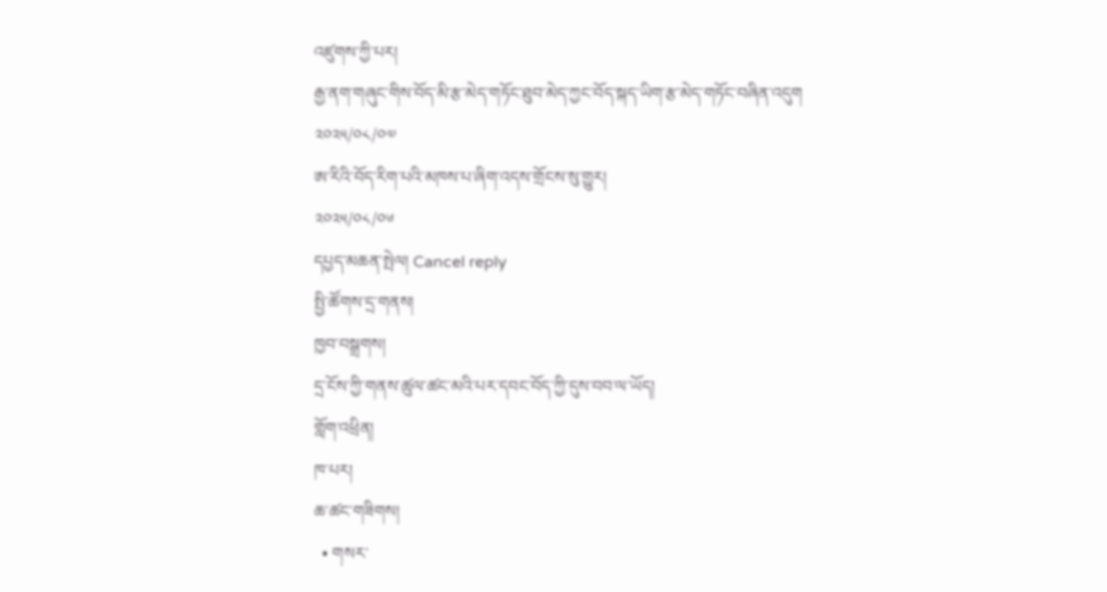འཛུགས་ཀྱི་པར།
རྒྱ་ནག་གཞུང་གིས་བོད་མི་རྩ་མེད་གཏོང་ཐུབ་མེད་ཀྱང་བོད་སྐད་ཡིག་རྩ་མེད་གཏོང་བཞིན་འདུག
༢༠༢༥/༠༨/༠༧
ཨ་རིའི་བོད་རིག་པའི་མཁས་པ་ཞིག་འདས་གྲོངས་སུ་གྱུར།
༢༠༢༥/༠༨/༠༦
དཔྱད་མཆན་སྤེལ། Cancel reply
སྤྱི་ཚོགས་དྲ་གནས།
ཁྱབ་བསྒྲགས།
དྲ་ངོས་ཀྱི་གནས་ཚུལ་ཚང་མའི་པར་དབང་བོད་ཀྱི་དུས་བབ་ལ་ཡོད།
གློག་འཕྲིན།
ཁ་པར།
ཆ་ཚང་གཟིགས།
  • གསར་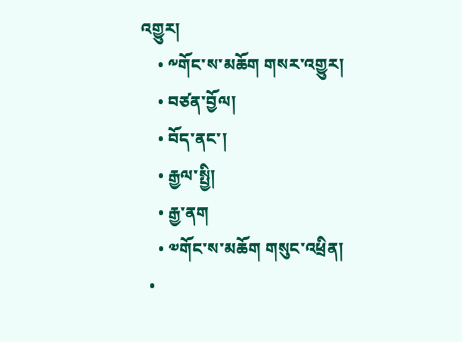འགྱུར།
    • ༸གོང་ས་མཆོག གསར་འགྱུར།
    • བཙན་བྱོལ།
    • བོད་ནང་།
    • རྒྱལ་སྤྱི།
    • རྒྱ་ནག
    • ༧གོང་ས་མཆོག གསུང་འཕྲིན།
  •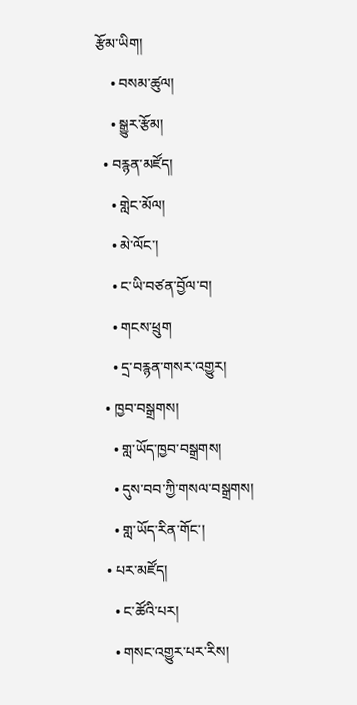རྩོམ་ཡིག།
    • བསམ་ཚུལ།
    • སྒྱུར་རྩོམ།
  • བརྙན་མཛོད།
    • གླེང་མོལ།
    • མེ་ལོང་།
    • ང་ཡི་བཙན་བྱོལ་བ།
    • གངས་ཕྲུག
    • དྲ་བརྙན་གསར་འགྱུར།
  • ཁྱབ་བསྒྲགས།
    • གླ་ཡོད་ཁྱབ་བསྒྲགས།
    • དུས་བབ་ཀྱི་གསལ་བསྒྲགས།
    • གླ་ཡོད་རིན་གོང་།
  • པར་མཛོད།
    • ང་ཚོའི་པར།
    • གསང་འགྱུར་པར་རིས།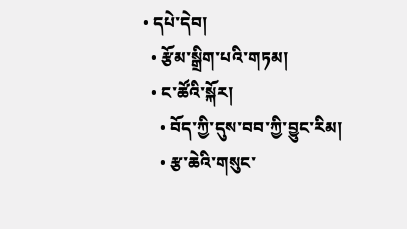• དཔེ་དེབ།
  • རྩོམ་སྒྲིག་པའི་གཏམ།
  • ང་ཚོའི་སྐོར།
    • བོད་ཀྱི་དུས་བབ་ཀྱི་བྱུང་རིམ།
    • རྩ་ཆེའི་གསུང་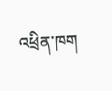འཕྲིན་ཁག